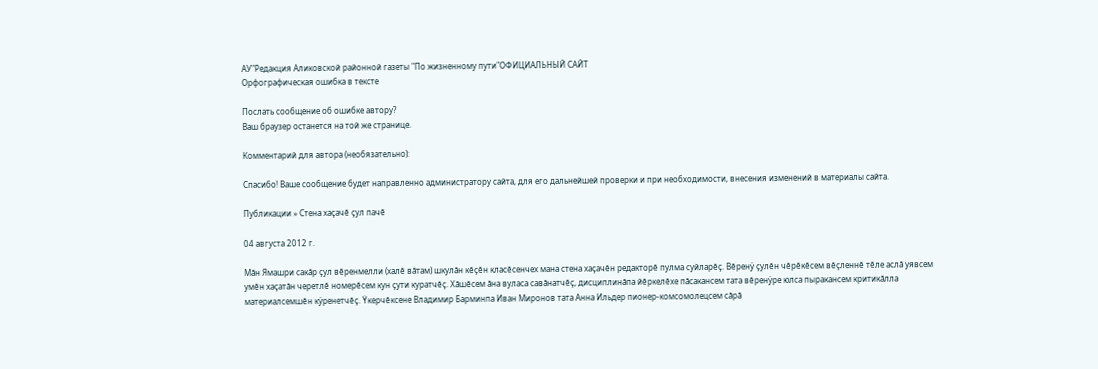АУ"Редакция Аликовской районной газеты "По жизненному пути"ОФИЦИАЛЬНЫЙ САЙТ
Орфографическая ошибка в тексте

Послать сообщение об ошибке автору?
Ваш браузер останется на той же странице.

Комментарий для автора (необязательно):

Спасибо! Ваше сообщение будет направленно администратору сайта, для его дальнейшей проверки и при необходимости, внесения изменений в материалы сайта.

Публикации » Стена хаçачĕ çул пачĕ

04 августа 2012 г.

Мăн Ямашри сакăр çул вĕренмелли (халĕ вăтам) шкулăн кĕçĕн класĕсенчех мана стена хаçачĕн редакторĕ пулма суйларĕç. Вĕренÿ çулĕн чĕрĕкĕсем вĕçленнĕ тĕле аслă уявсем умĕн хаçатăн черетлĕ номерĕсем кун çути куратчĕç. Хăшĕсем ăна вуласа савăнатчĕç, дисциплинăпа йĕркелĕхе пăсакансем тата вĕренÿре юлса пыракансем критикăлла материалсемшĕн кÿренетчĕç. Ÿкерчĕксене Владимир Барминпа Иван Миронов тата Анна Ильдер пионер-комсомолецсем сăрă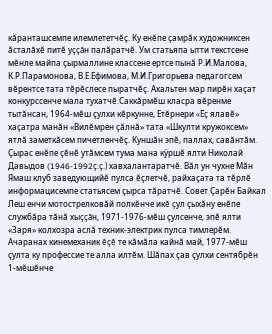кăранташсемпе илемлететчĕç. Ку енĕпе çамрăк художниксен ăсталăхĕ питĕ уççăн палăратчĕ. Ум статьяпа ытти текстсене мĕнле майпа çырмаллине классене ертсе пынă Р.И.Малова, К.Р.Парамонова, В.Е.Ефимова, М.И.Григорьева педагогсем вĕрентсе тата тĕрĕслесе пыратчĕç. Ахальтен мар пирĕн хаçат конкурссенче мала тухатчĕ.Саккăрмĕш класра вĕренме тытăнсан, 1964-мĕш çулхи кĕркунне, Етĕрнери «Ĕç ялавĕ» хаçатра манăн «Вилĕмрен çăлнă» тата «Шкулти кружоксем» ятлă заметкăсем пичетленчĕç. Куншăн эпĕ, паллах, савăнтăм. Çырас енĕпе çĕнĕ утăмсем тума мана кÿршĕ ялти Николай Давыдов (1946-1992ç.ç.) хавхалантаратчĕ. Вăл ун чухне Мăн Ямаш клуб заведующийĕ пулса ĕçлетчĕ, райхаçата та тĕрлĕ информацисемпе статьясем çырса тăратчĕ. Совет Çарĕн Байкал Леш енчи мотострелковăй полкĕнче икĕ çул çыхăну енĕпе службăра тăнă хыççăн, 1971-1976-мĕш çулсенче, эпĕ ялти «Заря» колхозра аслă техник-электрик пулса тимлерĕм. Ачаранах кинемеханик ĕçĕ те кăмăла кайнă май, 1977-мĕш çулта ку профессие те алла илтĕм. Шăпах çав çулхи сентябрĕн 1-мĕшĕнче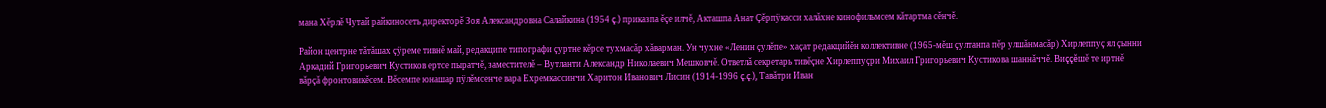мана Хĕрлĕ Чутай райкиносеть директорĕ Зоя Александровна Салайкина (1954 ç.) приказпа ĕçе илчĕ, Акташпа Анат Çĕрпÿкасси халăхне кинофильмсем кăтартма сĕнчĕ.

Район центрне тăтăшах çÿреме тивнĕ май, редакципе типографи çуртне кĕрсе тухмасăр хăварман. Ун чухне «Ленин çулĕпе» хаçат редакцийĕн коллективне (1965-мĕш çултанпа пĕр улшăнмасăр) Хирлеппуç ял çынни Аркадий Григорьевич Кустиков ертсе пыратчĕ, заместителĕ – Вутланти Александр Николаевич Мешковчĕ. Ответлă секретарь тивĕçне Хирлеппуçри Михаил Григорьевич Кустикова шаннăччĕ. Виççĕшĕ те иртнĕ вăрçă фронтовикĕсем. Вĕсемпе юнашар пÿлĕмсенче вара Ехремкассинчи Харитон Иванович Лисин (1914-1996 ç.ç.), Тавăтри Иван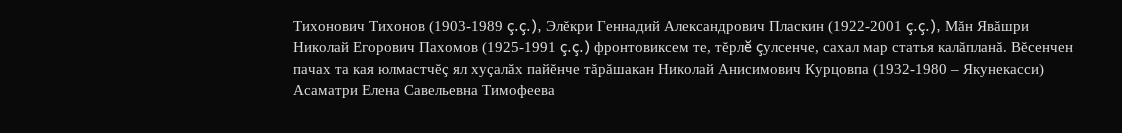Тихонович Тихонов (1903-1989 ç.ç.), Элĕкри Геннадий Александрович Пласкин (1922-2001 ç.ç.), Мăн Явăшри Николай Егорович Пахомов (1925-1991 ç.ç.) фронтовиксем те, тĕрлĕ çулсенче, сахал мар статья калăпланă. Вĕсенчен пачах та кая юлмастчĕç ял хуçалăх пайĕнче тăрăшакан Николай Анисимович Курцовпа (1932-1980 – Якунекасси) Асаматри Елена Савельевна Тимофеева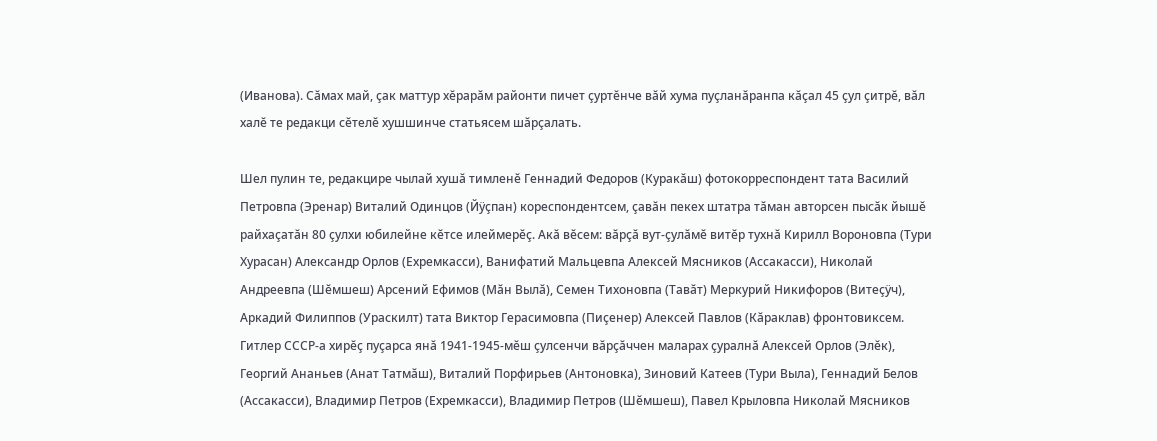(Иванова). Сăмах май, çак маттур хĕрарăм районти пичет çуртĕнче вăй хума пуçланăранпа кăçал 45 çул çитрĕ, вăл халĕ те редакци сĕтелĕ хушшинче статьясем шăрçалать.

Шел пулин те, редакцире чылай хушă тимленĕ Геннадий Федоров (Куракăш) фотокорреспондент тата Василий Петровпа (Эренар) Виталий Одинцов (Йÿçпан) кореспондентсем, çавăн пекех штатра тăман авторсен пысăк йышĕ райхаçатăн 80 çулхи юбилейне кĕтсе илеймерĕç. Акă вĕсем: вăрçă вут-çулăмĕ витĕр тухнă Кирилл Вороновпа (Тури Хурасан) Александр Орлов (Ехремкасси), Ванифатий Мальцевпа Алексей Мясников (Ассакасси), Николай Андреевпа (Шĕмшеш) Арсений Ефимов (Мăн Вылă), Семен Тихоновпа (Тавăт) Меркурий Никифоров (Витеçÿч), Аркадий Филиппов (Ураскилт) тата Виктор Герасимовпа (Пиçенер) Алексей Павлов (Кăраклав) фронтовиксем. Гитлер СССР-а хирĕç пуçарса янă 1941-1945-мĕш çулсенчи вăрçăччен маларах çуралнă Алексей Орлов (Элĕк), Георгий Ананьев (Анат Татмăш), Виталий Порфирьев (Антоновка), Зиновий Катеев (Тури Выла), Геннадий Белов (Ассакасси), Владимир Петров (Ехремкасси), Владимир Петров (Шĕмшеш), Павел Крыловпа Николай Мясников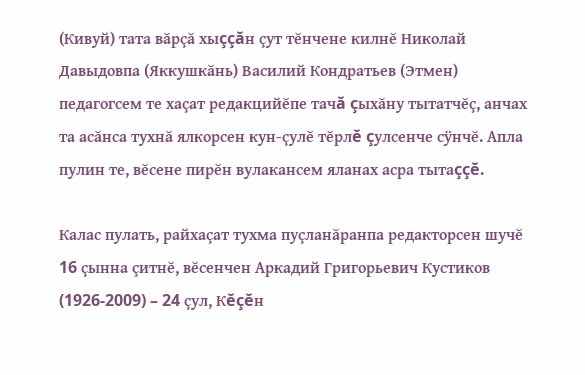(Кивуй) тата вăрçă хыççăн çут тĕнчене килнĕ Николай Давыдовпа (Яккушкăнь) Василий Кондратьев (Этмен) педагогсем те хаçат редакцийĕпе тачă çыхăну тытатчĕç, анчах та асăнса тухнă ялкорсен кун-çулĕ тĕрлĕ çулсенче сÿнчĕ. Апла пулин те, вĕсене пирĕн вулакансем яланах асра тытаççĕ.

Калас пулать, райхаçат тухма пуçланăранпа редакторсен шучĕ 16 çынна çитнĕ, вĕсенчен Аркадий Григорьевич Кустиков (1926-2009) – 24 çул, Кĕçĕн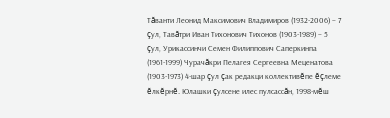Тăванти Леонид Максимович Владимиров (1932-2006) – 7 çул, Тавăтри Иван Тихонович Тихонов (1903-1989) – 5 çул, Урикассинчи Семен Филиппович Саперкинпа (1961-1999) Чурачăкри Пелагея Сергеевна Меценатова (1903-1973) 4-шар çул çак редакци коллективĕпе ĕçлеме ĕлкĕрнĕ. Юлашки çулсене илес пулсассăн, 1998-мĕш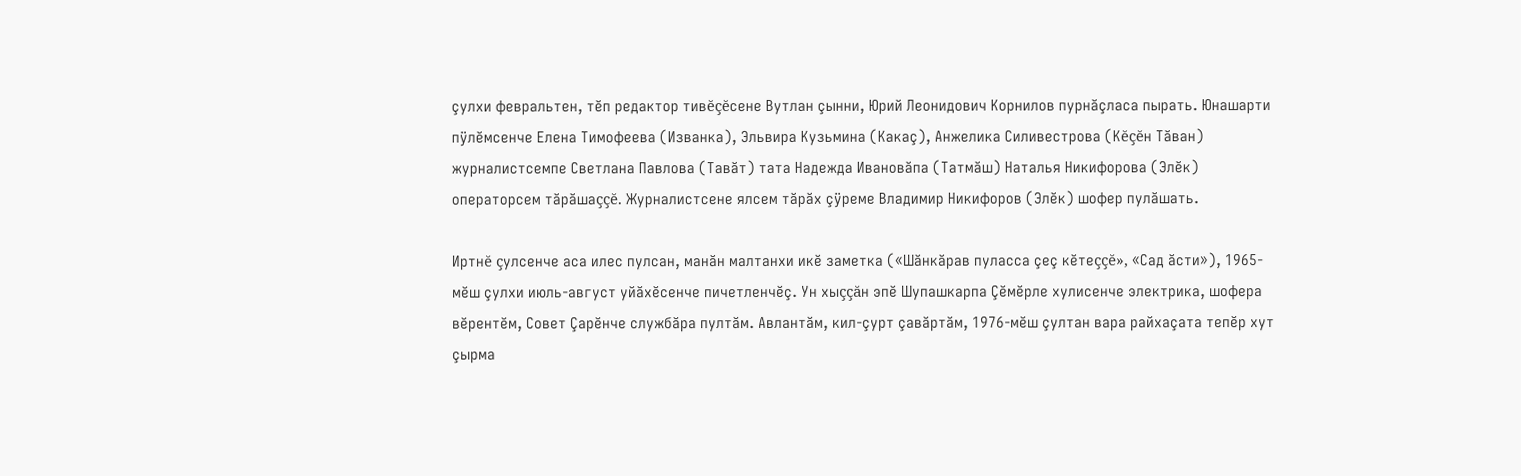çулхи февральтен, тĕп редактор тивĕçĕсене Вутлан çынни, Юрий Леонидович Корнилов пурнăçласа пырать. Юнашарти пÿлĕмсенче Елена Тимофеева (Изванка), Эльвира Кузьмина (Какаç), Анжелика Силивестрова (Кĕçĕн Тăван) журналистсемпе Светлана Павлова (Тавăт) тата Надежда Ивановăпа (Татмăш) Наталья Никифорова (Элĕк) операторсем тăрăшаççĕ. Журналистсене ялсем тăрăх çÿреме Владимир Никифоров (Элĕк) шофер пулăшать.

Иртнĕ çулсенче аса илес пулсан, манăн малтанхи икĕ заметка («Шăнкăрав пуласса çеç кĕтеççĕ», «Сад ăсти»), 1965-мĕш çулхи июль-август уйăхĕсенче пичетленчĕç. Ун хыççăн эпĕ Шупашкарпа Çĕмĕрле хулисенче электрика, шофера вĕрентĕм, Совет Çарĕнче службăра пултăм. Авлантăм, кил-çурт çавăртăм, 1976-мĕш çултан вара райхаçата тепĕр хут çырма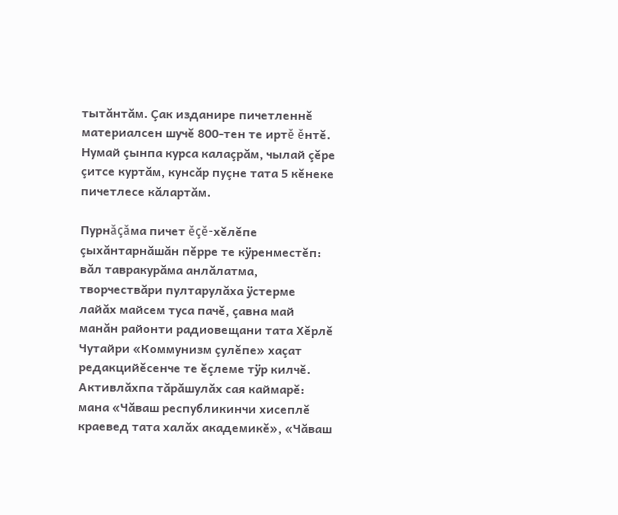тытăнтăм. Çак изданире пичетленнĕ материалсен шучĕ 800-тен те иртĕ ĕнтĕ. Нумай çынпа курса калаçрăм, чылай çĕре çитсе куртăм, кунсăр пуçне тата 5 кĕнеке пичетлесе кăлартăм.

Пурнăçăма пичет ĕçĕ-хĕлĕпе çыхăнтарнăшăн пĕрре те кÿренместĕп: вăл тавракурăма анлăлатма, творчествăри пултарулăха ÿстерме лайăх майсем туса пачĕ, çавна май манăн районти радиовещани тата Хĕрлĕ Чутайри «Коммунизм çулĕпе» хаçат редакцийĕсенче те ĕçлеме тÿр килчĕ. Активлăхпа тăрăшулăх сая каймарĕ: мана «Чăваш республикинчи хисеплĕ краевед тата халăх академикĕ», «Чăваш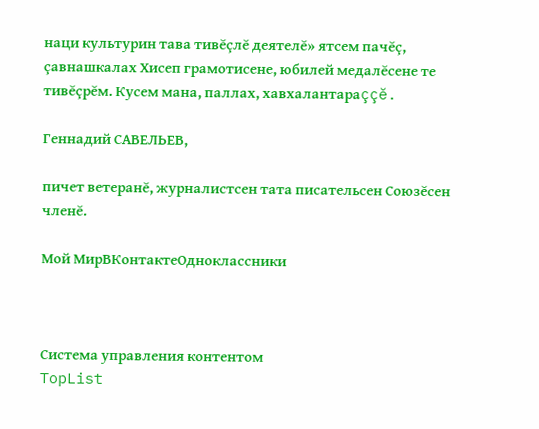наци культурин тава тивĕçлĕ деятелĕ» ятсем пачĕç, çавнашкалах Хисеп грамотисене, юбилей медалĕсене те тивĕçрĕм. Кусем мана, паллах, хавхалантараççĕ.

Геннадий САВЕЛЬЕВ,

пичет ветеранĕ, журналистсен тата писательсен Союзĕсен членĕ.

Мой МирВКонтактеОдноклассники



Система управления контентом
TopList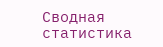Сводная статистика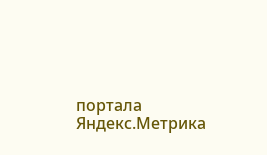портала Яндекс.Метрика